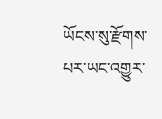ཡོངས་སུ་རྫོགས་པར་ཡང་འགྱུར་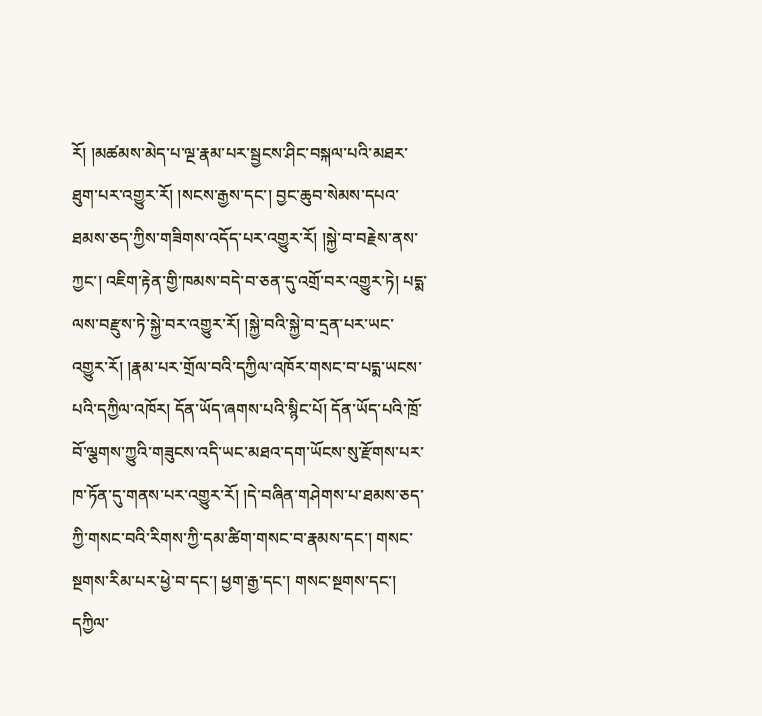རོ། །མཚམས་མེད་པ་ལྔ་རྣམ་པར་སྦྱངས་ཤིང་བསྐལ་པའི་མཐར་ཐུག་པར་འགྱུར་རོ། །སངས་རྒྱས་དང་། བྱང་ཆུབ་སེམས་དཔའ་ཐམས་ཅད་ཀྱིས་གཟིགས་འདོད་པར་འགྱུར་རོ། །སྐྱེ་བ་བརྗེས་ནས་ཀྱང་། འཇིག་རྟེན་གྱི་ཁམས་བདེ་བ་ཅན་དུ་འགྲོ་བར་འགྱུར་ཏེ། པདྨ་ལས་བརྫུས་ཏེ་སྐྱེ་བར་འགྱུར་རོ། །སྐྱེ་བའི་སྐྱེ་བ་དྲན་པར་ཡང་འགྱུར་རོ། །རྣམ་པར་གྲོལ་བའི་དཀྱིལ་འཁོར་གསང་བ་པདྨ་ཡངས་པའི་དཀྱིལ་འཁོར། དོན་ཡོད་ཞགས་པའི་སྙིང་པོ། དོན་ཡོད་པའི་ཁྲོ་བོ་ལྕགས་ཀྱུའི་གཟུངས་འདི་ཡང་མཐའ་དག་ཡོངས་སུ་རྫོགས་པར་ཁ་ཏོན་དུ་གནས་པར་འགྱུར་རོ། །དེ་བཞིན་གཤེགས་པ་ཐམས་ཅད་ཀྱི་གསང་བའི་རིགས་ཀྱི་དམ་ཚིག་གསང་བ་རྣམས་དང་། གསང་སྔགས་རིམ་པར་ཕྱེ་བ་དང་། ཕྱག་རྒྱ་དང་། གསང་སྔགས་དང་། དཀྱིལ་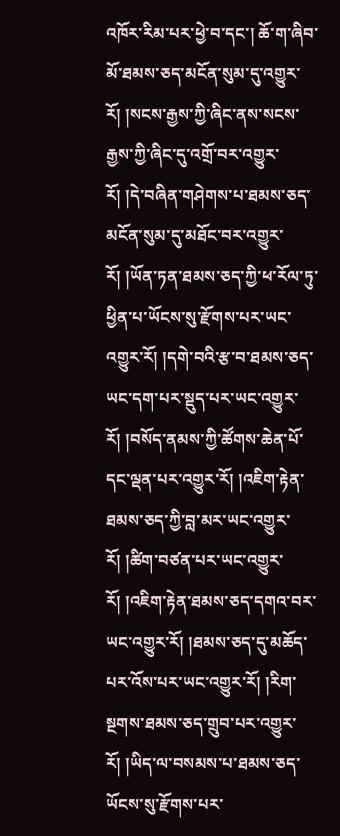འཁོར་རིམ་པར་ཕྱེ་བ་དང་། ཆོ་ག་ཞིབ་མོ་ཐམས་ཅད་མངོན་སུམ་དུ་འགྱུར་རོ། །སངས་རྒྱས་ཀྱི་ཞིང་ནས་སངས་རྒྱས་ཀྱི་ཞིང་དུ་འགྲོ་བར་འགྱུར་རོ། །དེ་བཞིན་གཤེགས་པ་ཐམས་ཅད་མངོན་སུམ་དུ་མཐོང་བར་འགྱུར་རོ། །ཡོན་ཏན་ཐམས་ཅད་ཀྱི་ཕ་རོལ་ཏུ་ཕྱིན་པ་ཡོངས་སུ་རྫོགས་པར་ཡང་འགྱུར་རོ། །དགེ་བའི་རྩ་བ་ཐམས་ཅད་ཡང་དག་པར་སྡུད་པར་ཡང་འགྱུར་རོ། །བསོད་ནམས་ཀྱི་ཚོགས་ཆེན་པོ་དང་ལྡན་པར་འགྱུར་རོ། །འཇིག་རྟེན་ཐམས་ཅད་ཀྱི་བླ་མར་ཡང་འགྱུར་རོ། །ཚིག་བཙན་པར་ཡང་འགྱུར་རོ། །འཇིག་རྟེན་ཐམས་ཅད་དགའ་བར་ཡང་འགྱུར་རོ། །ཐམས་ཅད་དུ་མཆོད་པར་འོས་པར་ཡང་འགྱུར་རོ། །རིག་སྔགས་ཐམས་ཅད་གྲུབ་པར་འགྱུར་རོ། །ཡིད་ལ་བསམས་པ་ཐམས་ཅད་ཡོངས་སུ་རྫོགས་པར་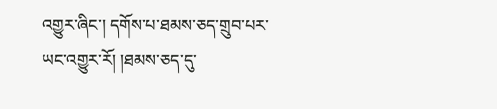འགྱུར་ཞིང་། དགོས་པ་ཐམས་ཅད་གྲུབ་པར་ཡང་འགྱུར་རོ། །ཐམས་ཅད་དུ་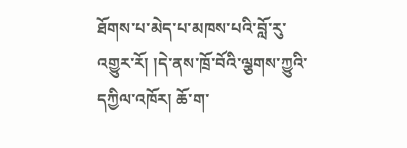ཐོགས་པ་མེད་པ་མཁས་པའི་བློ་རུ་འགྱུར་རོ། །དེ་ནས་ཁྲོ་བོའི་ལྕགས་ཀྱུའི་དཀྱིལ་འཁོར། ཆོ་ག་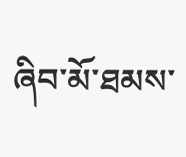ཞིབ་མོ་ཐམས་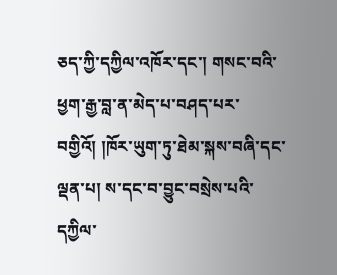ཅད་ཀྱི་དཀྱིལ་འཁོར་དང་། གསང་བའི་ཕྱག་རྒྱ་བླ་ན་མེད་པ་བཤད་པར་བགྱིའོ། །ཁོར་ཡུག་ཏུ་ཐེམ་སྐས་བཞི་དང་ལྡན་པ། ས་དང་བ་བྱུང་བསྲེས་པའི་དཀྱིལ་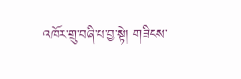འཁོར་གྲུ་བཞི་པ་བྱ་སྟེ། གཟིངས་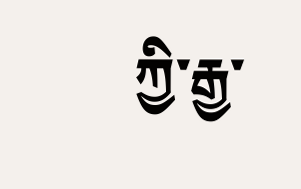ཀྱི་རྒྱ་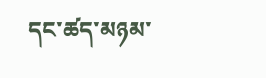དང་ཚད་མཉམ་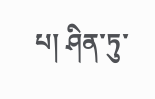པ། ཤིན་ཏུ་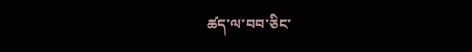ཚད་ལ་བབ་ཅིང་